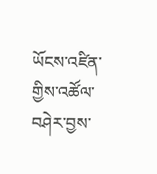ཡོངས་འཛིན་གྱིས་འཚོལ་བཤེར་བྱས་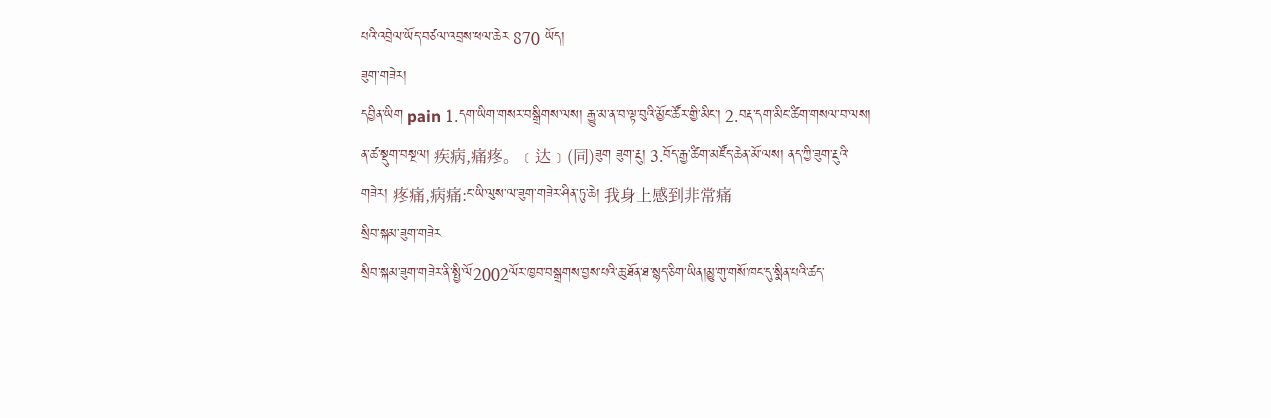པའི་འབྲེལ་ཡོད་བཙལ་འབྲས་ཕལ་ཆེར 870 ཡོད།
ཟུག་གཟེར།
དབྱིན་ཡིག pain 1.དག་ཡིག་གསར་བསྒྲིགས་ལས། རྒྱུ་མ་ན་བ་ལྟ་བུའི་མྱོང་ཚོར་གྱི་མིང་། 2.བརྡ་དག་མིང་ཚིག་གསལ་བ་ལས། ན་ཚ་སྡུག་བསྔལ། 疾病,痛疼。﹝达﹞(同)ཟུག ཟུག་རྔུ། 3.བོད་རྒྱ་ཚིག་མཛོད་ཆེན་མོ་ལས། ནད་ཀྱི་ཟུག་རྔུའི་གཟེར། 疼痛,病痛:ང་ཡི་ལུས་ལ་ཟུག་གཟེར་ཤིན་ཏུ་ཆེ། 我身上感到非常痛
སྲིབ་སྐམ་ཟུག་གཟེར
སྲིབ་སྐམ་ཟུག་གཟེར་ནི་སྤྱི་ལོ2002ལོར་ཁྱབ་བསྒྲགས་བྱས་པའི་ཆུ་ཐོན་ཐ་སྙད་ཅིག་ཡིན།མྱུ་གུ་གསོ་ཁང་དུ་སྨིན་པའི་ཚད་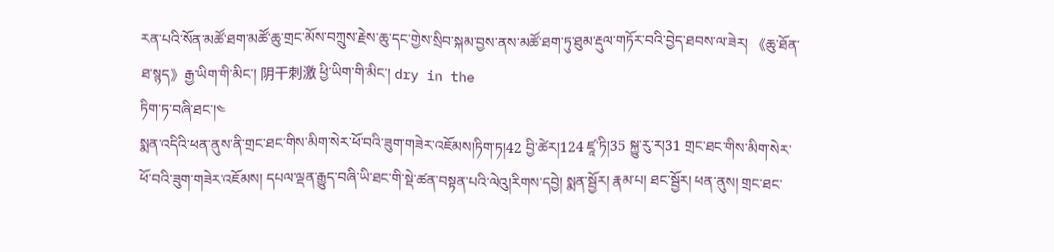རན་པའི་སོན་མཚོ་ཐག་མཚོ་ཆུ་གྲང་མོས་བཀྲུས་རྗེས་ཆུ་དང་གྱེས་སྲིབ་སྐམ་བྱས་ནས་མཚོ་ཐག་ཏུ་ཐུམ་རྡུལ་གཏོར་བའི་བྱེད་ཐབས་ལ་ཟེར། 《ཆུ་ཐོན་ཐ་སྙད》རྒྱ་ཡིག་གི་མིང་། 阴干刺激 ཕྱི་ཡིག་གི་མིང་། dry in the
ཏིག་ཏ་བཞི་ཐང་།༤
སྨན་འདིའི་ཕན་ནུས་ནི་གྲང་ཐང་གིས་མིག་སེར་ཕོ་བའི་ཟུག་གཟེར་འཇོམས།ཏིག་ཏ།42 བྱི་ཚེར།124 ཛཱ་ཏི།35 སྐྱུ་རུ་ར།31 གྲང་ཐང་གིས་མིག་སེར་ཕོ་བའི་ཟུག་གཟེར་འཇོམས། དཔལ་ལྡན་རྒྱུད་བཞི་ཡི་ཐང་གི་སྡེ་ཚན་བསྟན་པའི་ལེའུ།རིགས་དབྱེ། སྨན་སྦྱོར། རྣམ་པ། ཐང་སྦྱོར། ཕན་ནུས། གྲང་ཐང་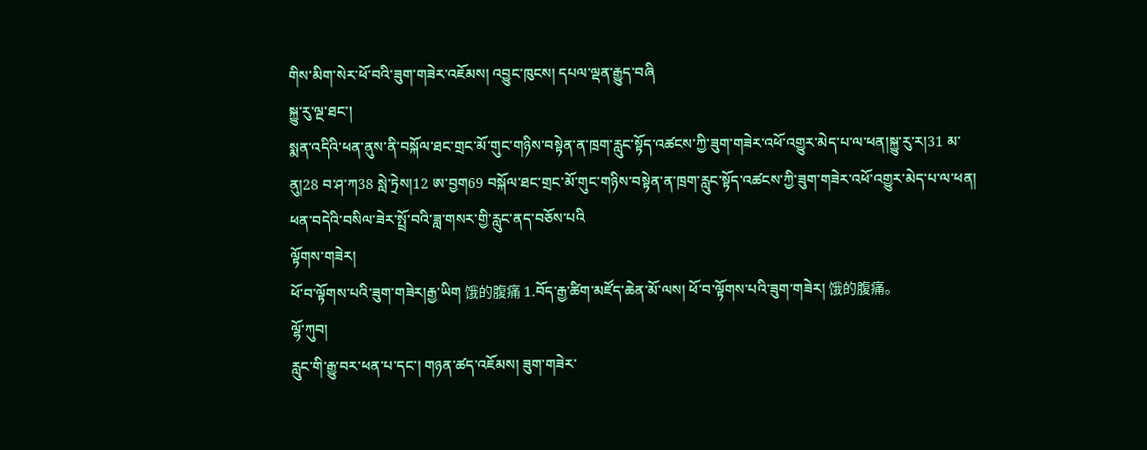གིས་མིག་སེར་ཕོ་བའི་ཟུག་གཟེར་འཇོམས། འབྱུང་ཁུངས། དཔལ་ལྡན་རྒྱུད་བཞི
སྐྱུ་རུ་ལྔ་ཐང་།
སྨན་འདིའི་ཕན་ནུས་ནི་བསྐོལ་ཐང་གྲང་མོ་གུང་གཉིས་བསྟེན་ན་ཁྲག་རླུང་སྟོད་འཚངས་ཀྱི་ཟུག་གཟེར་འཕོ་འགྱུར་མེད་པ་ལ་ཕན།སྐྱུ་རུ་ར།31 མ་ནུ།28 བ་ཤ་ཀ38 སླེ་ཏྲེས།12 ཨ་བྱག69 བསྐོལ་ཐང་གྲང་མོ་གུང་གཉིས་བསྟེན་ན་ཁྲག་རླུང་སྟོད་འཚངས་ཀྱི་ཟུག་གཟེར་འཕོ་འགྱུར་མེད་པ་ལ་ཕན། ཕན་བདེའི་བསིལ་ཟེར་སྤྲོ་བའི་ཟླ་གསར་གྱི་རླུང་ནད་བཅོས་པའི
ལྟོགས་གཟེར།
ཕོ་བ་ལྟོགས་པའི་ཟུག་གཟེར།རྒྱ་ཡིག 饿的腹痛 1.བོད་རྒྱ་ཚིག་མཛོད་ཆེན་མོ་ལས། ཕོ་བ་ལྟོགས་པའི་ཟུག་གཟེར། 饿的腹痛。
ལྷོ་ཀུབ།
རླུང་གི་རྒྱུ་བར་ཕན་པ་དང་། གཉན་ཚད་འཇོམས། ཟུག་གཟེར་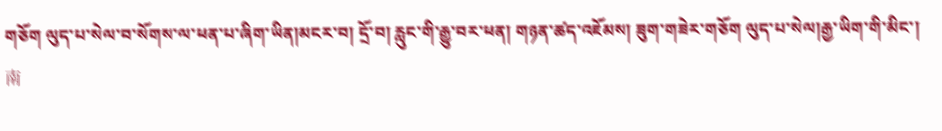གཅོག ལུད་པ་སེལ་བ་སོགས་ལ་ཕན་པ་ཞིག་ཡིན།མངར་བ། དྲོ་བ། རླུང་གི་རྒྱུ་བར་ཕན། གཉན་ཚད་འཇོམས། ཟུག་གཟེར་གཅོག ལུད་པ་སེལ།རྒྱ་ཡིག་གི་མིང་། 南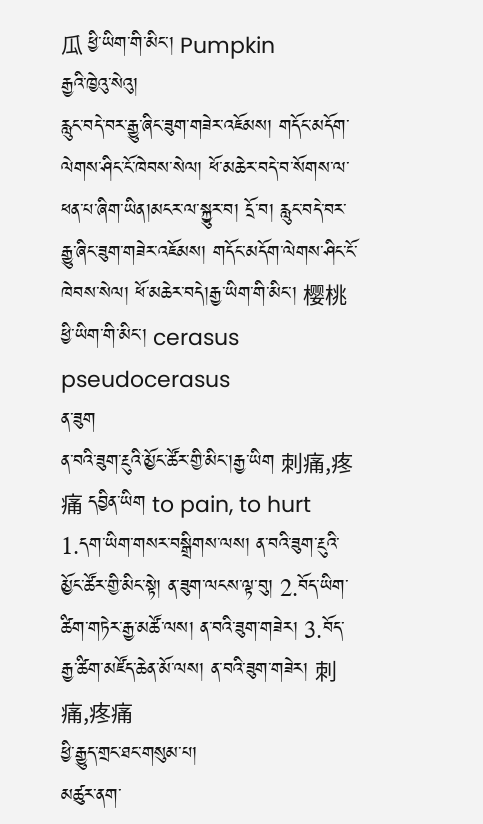瓜 ཕྱི་ཡིག་གི་མིང་། Pumpkin
རྒྱའི་ཁྱེའུ་སེའུ།
རླུང་བདེ་བར་རྒྱུ་ཞིང་ཟུག་གཟེར་འཇོམས། གདོང་མདོག་ལེགས་ཤིང་ངོ་ཁེབས་སེལ། ཕོ་མཆེར་བདེ་བ་སོགས་ལ་ཕན་པ་ཞིག་ཡིན།མངར་ལ་སྐྱུར་བ། དྲོ་བ། རླུང་བདེ་བར་རྒྱུ་ཞིང་ཟུག་གཟེར་འཇོམས། གདོང་མདོག་ལེགས་ཤིང་ངོ་ཁེབས་སེལ། ཕོ་མཆེར་བདེ།རྒྱ་ཡིག་གི་མིང་། 樱桃 ཕྱི་ཡིག་གི་མིང་། cerasus pseudocerasus
ན་ཟུག
ན་བའི་ཟུག་རྔུའི་མྱོང་ཚོར་གྱི་མིང་།རྒྱ་ཡིག 刺痛,疼痛 དབྱིན་ཡིག to pain, to hurt 1.དག་ཡིག་གསར་བསྒྲིགས་ལས། ན་བའི་ཟུག་རྔུའི་མྱོང་ཚོར་གྱི་མིང་སྟེ། ན་ཟུག་ལངས་ལྟ་བུ། 2.བོད་ཡིག་ཚིག་གཏེར་རྒྱ་མཚོ་ལས། ན་བའི་ཟུག་གཟེར། 3.བོད་རྒྱ་ཚིག་མཛོད་ཆེན་མོ་ལས། ན་བའི་ཟུག་གཟེར། 刺痛,疼痛
ཕྱི་རྒྱུད་གྲང་ཐང་གསུམ་པ།
མཚུར་ནག་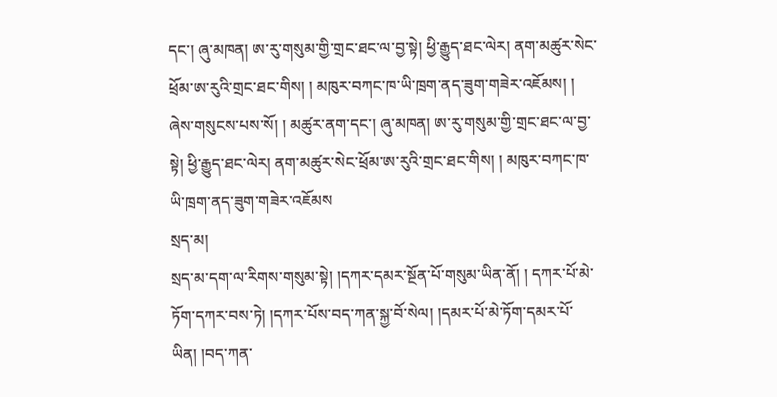དང་། ཞུ་མཁན། ཨ་རུ་གསུམ་གྱི་གྲང་ཐང་ལ་བྱ་སྟེ། ཕྱི་རྒྱུད་ཐང་ལེར། ནག་མཚུར་སེང་ཕྲོམ་ཨ་རུའི་གྲང་ཐང་གིས། ། མཁུར་བཀང་ཁ་ཡི་ཁྲག་ནད་ཟུག་གཟེར་འཇོམས། ། ཞེས་གསུངས་པས་སོ། ། མཚུར་ནག་དང་། ཞུ་མཁན། ཨ་རུ་གསུམ་གྱི་གྲང་ཐང་ལ་བྱ་སྟེ། ཕྱི་རྒྱུད་ཐང་ལེར། ནག་མཚུར་སེང་ཕྲོམ་ཨ་རུའི་གྲང་ཐང་གིས། ། མཁུར་བཀང་ཁ་ཡི་ཁྲག་ནད་ཟུག་གཟེར་འཇོམས
སྲད་མ།
སྲད་མ་དག་ལ་རིགས་གསུམ་སྟེ། །དཀར་དམར་སྔོན་པོ་གསུམ་ཡིན་ནོ། ། དཀར་པོ་མེ་ཏོག་དཀར་བས་ཏེ། །དཀར་པོས་བད་ཀན་སྐྱ་བོ་སེལ། །དམར་པོ་མེ་ཏོག་དམར་པོ་ཡིན། །བད་ཀན་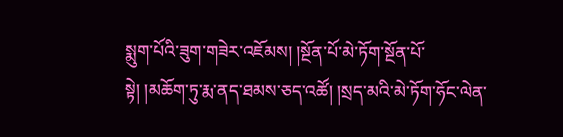སྨུག་པོའི་ཟུག་གཟེར་འཇོམས། །སྔོན་པོ་མེ་ཏོག་སྔོན་པོ་སྟེ། །མཆོག་ཏུ་རྨ་ནད་ཐམས་ཅད་འཚོ། །སྲད་མའི་མེ་ཏོག་ཧོང་ལེན་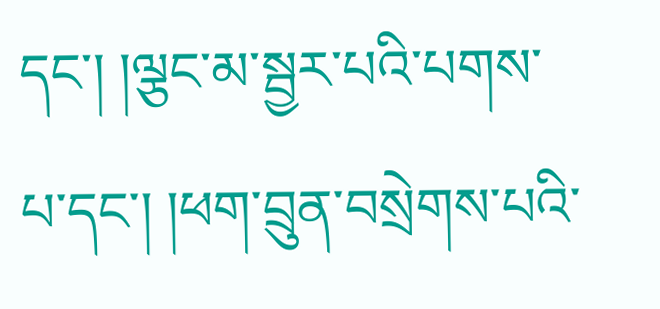དང་། །ལྕང་མ་སྦྱར་པའི་པགས་པ་དང་། །ཕག་བྲུན་བསྲེགས་པའི་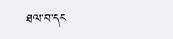ཐལ་བ་དང